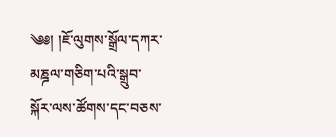༄༅། །ཇོ་ལུགས་སྒྲོལ་དཀར་མཎྜལ་གཅིག་པའི་སྒྲུབ་སྐོར་ལས་ཚོགས་དང་བཅས་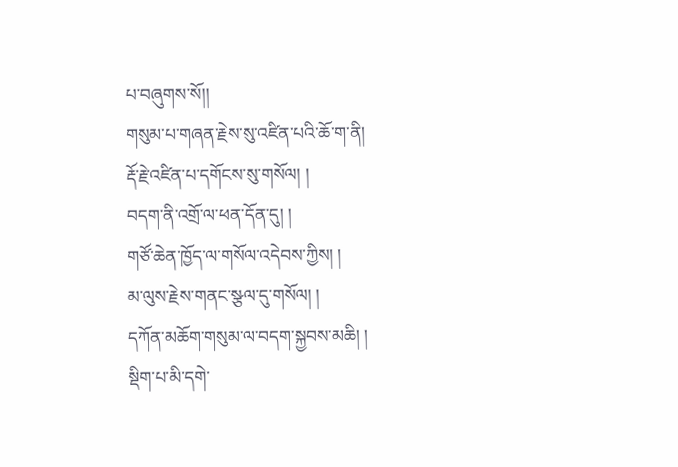པ་བཞུགས་སོ།།
གསུམ་པ་གཞན་རྗེས་སུ་འཛིན་པའི་ཆོ་ག་ནི།
རྡོ་རྗེ་འཛིན་པ་དགོངས་སུ་གསོལ། །
བདག་ནི་འགྲོ་ལ་ཕན་དོན་དུ། །
གཙོ་ཆེན་ཁྱོད་ལ་གསོལ་འདེབས་ཀྱིས། །
མ་ལུས་རྗེས་གནང་སྩལ་དུ་གསོལ། །
དཀོན་མཆོག་གསུམ་ལ་བདག་སྐྱབས་མཆི། །
སྡིག་པ་མི་དགེ་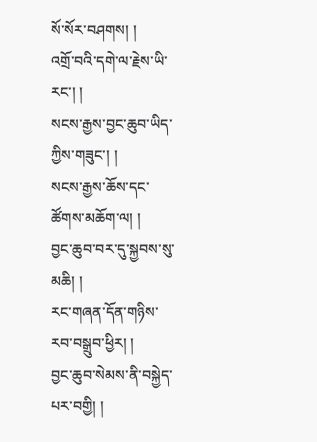སོ་སོར་བཤགས། །
འགྲོ་བའི་དགེ་ལ་རྗེས་ཡི་རང་། །
སངས་རྒྱས་བྱང་ཆུབ་ཡིད་ཀྱིས་གཟུང་། །
སངས་རྒྱས་ཆོས་དང་ཚོགས་མཆོག་ལ། །
བྱང་ཆུབ་བར་དུ་སྐྱབས་སུ་མཆི། །
རང་གཞན་དོན་གཉིས་རབ་བསྒྲུབ་ཕྱིར། །
བྱང་ཆུབ་སེམས་ནི་བསྐྱེད་པར་བགྱི། །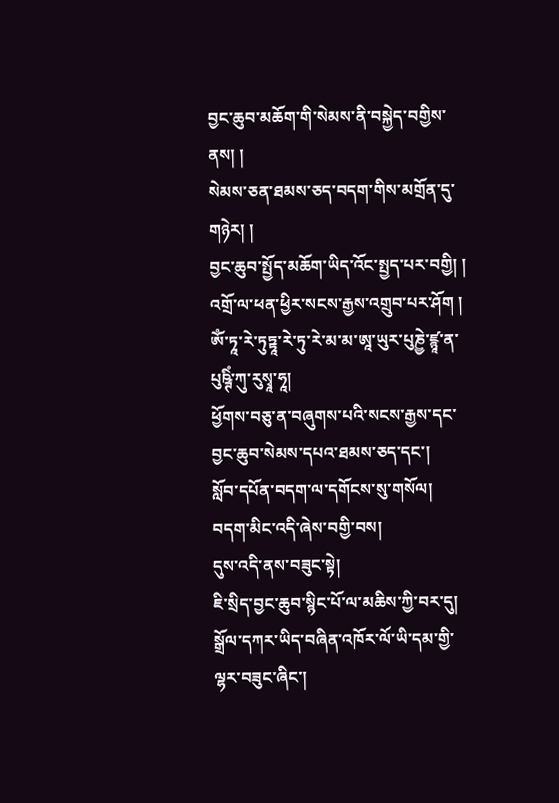བྱང་ཆུབ་མཆོག་གི་སེམས་ནི་བསྐྱེད་བགྱིས་ནས། །
སེམས་ཅན་ཐམས་ཅད་བདག་གིས་མགྲོན་དུ་གཉེར། །
བྱང་ཆུབ་སྤྱོད་མཆོག་ཡིད་འོང་སྤྱད་པར་བགྱི། །
འགྲོ་ལ་ཕན་ཕྱིར་སངས་རྒྱས་འགྲུབ་པར་ཤོག །
ཨོཾ་ཏཱ་རེ་ཏུཏྟཱ་རེ་ཏུ་རེ་མ་མ་ཨཱ་ཡུར་པུཎྱེ་ཛྙཱ་ན་པུཥྚིཾ་ཀུ་རུསྭཱ་ཧཱ།
ཕྱོགས་བཅུ་ན་བཞུགས་པའི་སངས་རྒྱས་དང་བྱང་ཆུབ་སེམས་དཔའ་ཐམས་ཅད་དང་།
སློབ་དཔོན་བདག་ལ་དགོངས་སུ་གསོལ།
བདག་མིང་འདི་ཞེས་བགྱི་བས།
དུས་འདི་ནས་བཟུང་སྟེ།
ཇི་སྲིད་བྱང་ཆུབ་སྙིང་པོ་ལ་མཆིས་ཀྱི་བར་དུ།
སྒྲོལ་དཀར་ཡིད་བཞིན་འཁོར་ལོ་ཡི་དམ་གྱི་ལྷར་བཟུང་ཞིང་།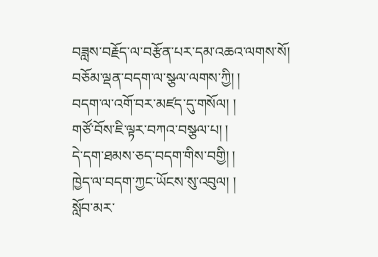བཟླས་བརྗོད་ལ་བརྩོན་པར་དམ་འཆའ་ལགས་སོ།
བཅོམ་ལྡན་བདག་ལ་སྩལ་ལགས་ཀྱི། །
བདག་ལ་འགོ་བར་མཛད་དུ་གསོལ། །
གཙོ་བོས་ཇི་ལྟར་བཀའ་བསྩལ་པ། །
དེ་དག་ཐམས་ཅད་བདག་གིས་བགྱི། །
ཁྱེད་ལ་བདག་ཀྱང་ཡོངས་སུ་འབུལ། །
སློབ་མར་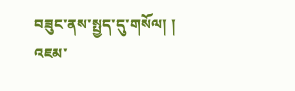བཟུང་ནས་སྤྱད་དུ་གསོལ། །
འཇམ་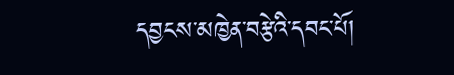དབྱངས་མཁྱེན་བརྩེའི་དབང་པོ།